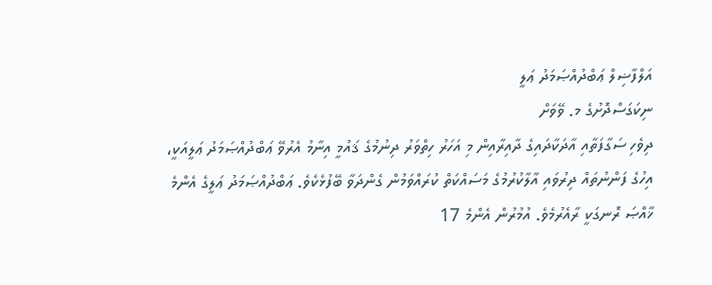އަލްފާޟިލް ޢަބްދުއްޞަމަދު ޢަލީ
ނިކަގަސްދޮށުގެ މ. ވޭވަށް
ދިވެހި ސަގާފަތާއި އާދަކާދައިގެ ދާއިރާއިން މި އަހަރު ހިތްވަރު ދިނުމުގެ ޤައުމީ އިނާމު އެރުވޭ ޢަބްދުއްޞަމަދު ޢަލީއަކީ، އިހުގެ ފަންނުތައް ދިރުވައި އާލާކުރުމުގެ މަސައްކަތް ކުރައްވަމުން ގެންދަވާ ބޭފުޅެކެވެ. ޢަބްދުއްޞަމަދު ޢަލީގެ އެންމެ ޚާއްޞަ ރޮނގަކީ ރާއެރުމެވެ. އުމުރުން އެންމެ 17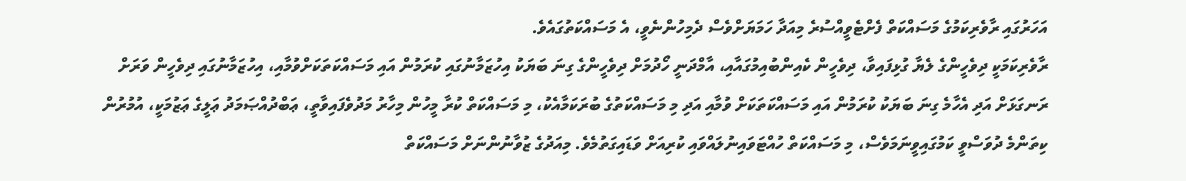އަހަރުގައި ރާވެރިކަމުގެ މަސައްކަތް ފެށްޓެވީއްސުރެ މިއަދާ ހަމަޔަށްވެސް ދެމިހުންނެވީ، އެ މަސައްކަތުގައެވެ.
ރާވެރިކަމަކީ ދިވެހީންގެ ލެޔާ ގުޅިފައިވާ، ދިވެހީން ކެއިންބުއިމުގައާއި، އާމްދަނީ ހޯދުމަށް ދިވެހީންގެ ގިނަ ބަޔަކު އިހުޒަމާނުގައި ކުރަމުން އައި މަސައްކަތަކަށްވުމާއި، އިހުޒަމާނުގައި ދިވެހީން ވަރަށް ރަނގަޅަށް އަދި އެހާމެ ގިނަ ބަޔަކު ކުރަމުން އައި މަސައްކަތަކަށް ވުމާއި އަދި މި މަސައްކަތުގެ ބުރަކަމާއެކު، މި މަސައްކަތް ކުރާ މީހުން މިހާރު މަދުވެފައިވާތީ، ޢަބްދުއްޞަމަދު ޢަލީގެ ޢަޒުމަކީ، އުމުރުން ކިތަންމެ ދުވަސްވީ ކަމުގައިވީނަމަވެސް، މި މަސައްކަތް ހުއްޓަވައިނުލައްވައި ކުރިއަށް ވަޑައިގަތުމެވެ. މިއަދުގެ ޒުވާނުންނަށް މަސައްކަތް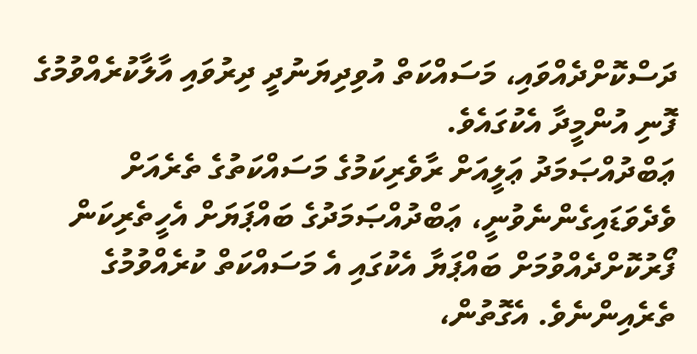ދަސްކޮށްދެއްވައި، މަސައްކަތް އުވިދިޔަނުދީ ދިރުވައި އާލާކުރެއްވުމުގެ ފޮނި އުންމީދާ އެކުގައެވެ.
ޢަބްދުއްޞަމަދު ޢަލީއަށް ރާވެރިކަމުގެ މަސައްކަތުގެ ތެރެއަށް ވެދެވަޑައިގެންނެވުނީ، ޢަބްދުއްޞަމަދުގެ ބައްޕަޔަށް އެހީތެރިކަން ފޯރުކޮށްދެއްވުމަށް ބައްޕަޔާ އެކުގައި އެ މަސައްކަތް ކުރެއްވުމުގެ ތެރެއިންނެވެ. އެގޮތުން،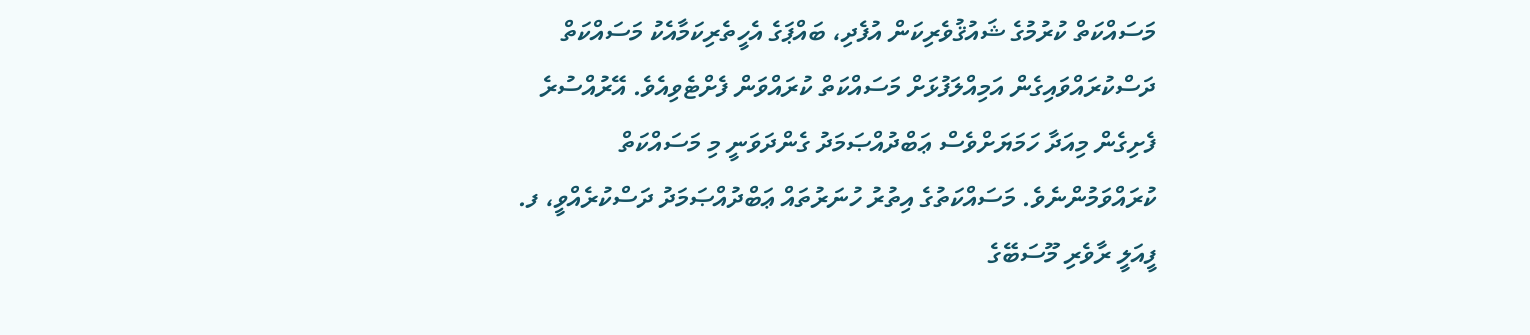މަސައްކަތް ކުރުމުގެ ޝައުޤުވެރިކަން އުފެދި، ބައްޕަގެ އެހީތެރިކަމާއެކު މަސައްކަތް ދަސްކުރައްވައިގެން އަމިއްލަފުޅަށް މަސައްކަތް ކުރައްވަން ފެށްޓެވިއެވެ. އޭރުއްސުރެ ފެށިގެން މިއަދާ ހަމަޔަށްވެސް ޢަބްދުއްޞަމަދު ގެންދަވަނީ މި މަސައްކަތް ކުރައްވަމުންނެވެ. މަސައްކަތުގެ އިތުރު ހުނަރުތައް ޢަބްދުއްޞަމަދު ދަސްކުރެއްވީ، ފ. ފީއަލީ ރާވެރި މޫސަބޭގެ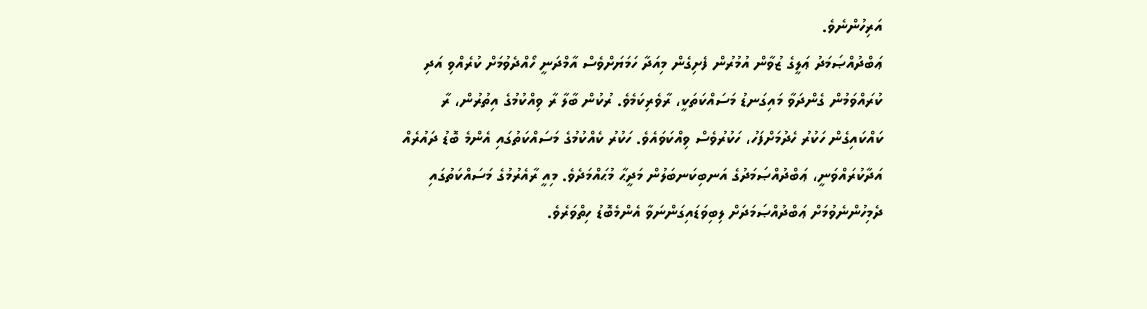އަރިހުންނެވެ.
ޢަބްދުއްޞަމަދު ޢަލީގެ ޒުވާން އުމުރުން ފެށިގެން މިއަދާ ހަމަޔަށްވެސް އާމްދަނީ ހޯއްދެވުމަށް ކުރެއްވި އަދި ކުރައްވަމުން ގެންދަވާ މައިގަނޑު މަސައްކަތަކީ، ރާވެރިކަމެވެ. ރުކުން ބާލާ ރާ ވިއްކުމުގެ އިތުރުން، ރާ ކައްކައިގެން ހަކުރު ހެދުމަށްފަހު، ހަކުރުވެސް ވިއްކަވައެވެ. ހަކުރު ކެއްކުމުގެ މަސައްކަތުގައި އެންމެ ބޮޑު ދައުރެއް އަދާކުރައްވަނީ، ޢަބްދުއްޞަމަދުގެ އަނބިކަނބަލުން މަދީޙާ މުޙައްމަދެވެ. މިއީ ރާއެރުމުގެ މަސައްކަތުގައި ދެމިހުންނެވުމަށް ޢަބްދުއްޞަމަދަށް ލިބިވަޑައިގަންނަވާ އެންމެބޮޑު ހިތްވަރެވެ.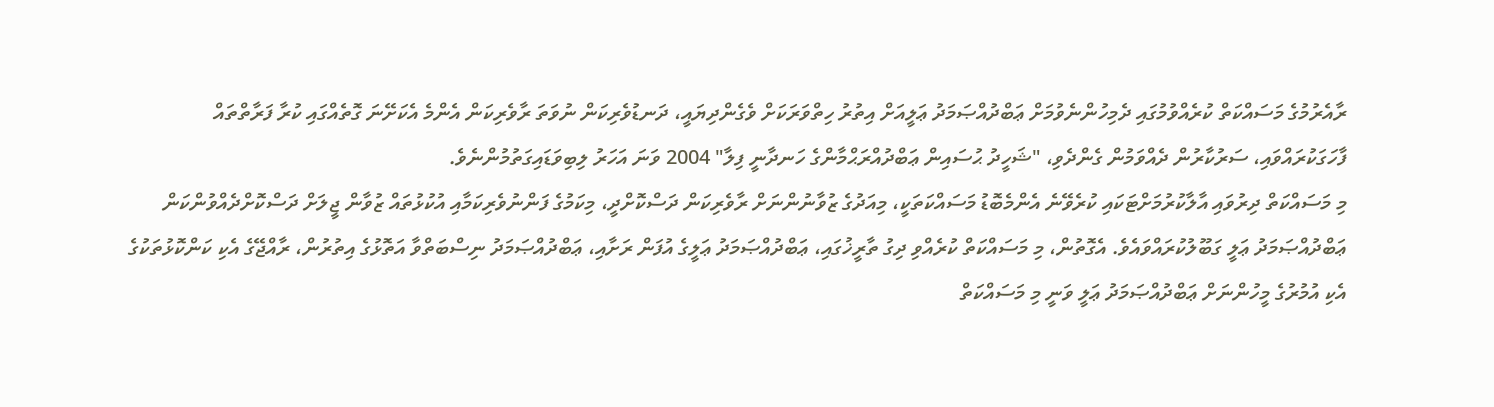ރާއެރުމުގެ މަސައްކަތް ކުރެއްވުމުގައި ދެމިހުންނެވުމަށް ޢަބްދުއްޞަމަދު ޢަލީއަށް އިތުރު ހިތްވަރަކަށް ވެގެންދިޔައީ، ދަނޑުވެރިކަން ނުވަތަ ރާވެރިކަން އެންމެ އެކަށޭނަ ގޮތެއްގައި ކުރާ ފަރާތްތައް ފާހަގަކުރައްވައި، ސަރުކާރުން ދެއްވަމުން ގެންދެވި، "ޝަހީދު ޙުސައިން ޢަބްދުއްރަޙްމާންގެ ހަނދާނީ ފިލާ" 2004 ވަނަ އަހަރު ލިބިވަޑައިގަތުމުންނެވެ.
މި މަސައްކަތް ދިރުވައި އާލާކުރުމަށްޓަކައި ކުރެވޭނެ އެންމެބޮޑު މަސައްކަތަކީ، މިއަދުގެ ޒުވާނުންނަށް ރާވެރިކަން ދަސްކޮށްދީ، މިކަމުގެ ފަންނުވެރިކަމާއި އުކުޅުތައް ޒުވާން ޖީލަށް ދަސްކޮށްދެއްވުންކަން ޢަބްދުއްޞަމަދު ޢަލީ ގަބޫލުކުރައްވައެވެ. އެގޮތުން، މި މަސައްކަތް ކުރެއްވި ދިގު ތާރީޚުގައި، ޢަބްދުއްޞަމަދު ޢަލީގެ އުފަން ރަށާއި، ޢަބްދުއްޞަމަދު ނިސްބަތްވާ އަތޮޅުގެ އިތުރުން، ރާއްޖޭގެ އެކި ކަންކޮޅުތަކުގެ އެކި އުމުރުގެ މީހުންނަށް ޢަބްދުއްޞަމަދު ޢަލީ ވަނީ މި މަސައްކަތް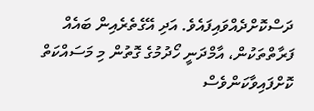ދަސްކޮށްދެއްވައިފައެވެ. އަދި އޭގެތެރެއިން ބައެއް ފަރާތްތަކުން، އާމްދަނީ ހޯދުމުގެ ގޮތުން މި މަސައްކަތް ކޮށްފައިވާކަންވެސް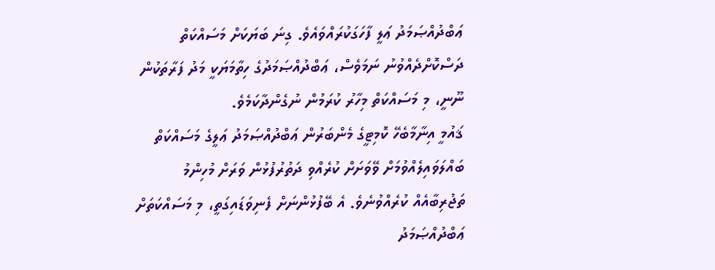ޢަބްދުއްޞަމަދު ޢަލީ ފާހަގަކުރައްވައެވެ. ގިނަ ބަޔަކަށް މަސައްކަތް ދަސްކޮށްދެއްވުނު ނަމަވެސް، ޢަބްދުއްޞަމަދުގެ ހިތާމަޔަކީ މަދު ފަރާތަކުން ނޫނީ، މި މަސައްކަތް މިހާރު ކުރަމުން ނުގެންދާކަމެވެ.
ޤައުމީ އިނާމާބެހޭ ކޮމިޓީގެ މެންބަރުން ޢަބްދުއްޞަމަދު ޢަލީގެ މަސައްކަތް ބައްލަވައިލެއްވުމަށް ވޭވަށަށް ކުރެއްވި ދަތުރުފުޅުން ވަރަށް މުހިންމު ތަޖުރިބާއެއް ކުރެއްވުނެވެ. އެ ބޭފުޅުންނަށް ފެނިވަޑައިގަތީ، މި މަސައްކަތަށް ޢަބްދުއްޞަމަދު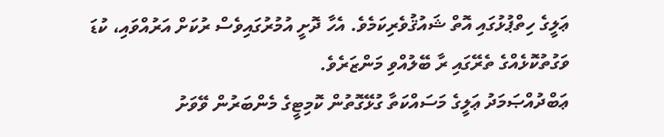ޢަލީގެ ހިތްޕުޅުގައި އޮތް ޝައުޤުވެރިކަމެވެ. އެހާ ދޮށީ އުމުރުގައިވެސް ރުކަށް އަރުއްވައި، ކުޑަ ވަގުތުކޮޅެއްގެ ތެރޭގައި ރާ ބޭލުއްވި މަންޒަރެވެ.
ޢަބްދުއްޞަމަދު ޢަލީގެ މަސައްކަތާ ގުޅޭގޮތުން ކޮމިޓީގެ މެންބަރުން ވޭވަށު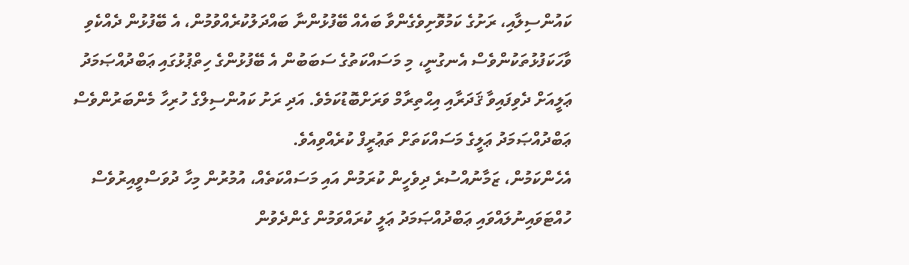ކައުންސިލާއި، ރަށުގެ ކަމުވޮށިވެގެންވާ ބައެއް ބޭފުޅުންނާ ބައްދަލުކުރެއްވުމުން، އެ ބޭފުޅުން ދެއްކެވި ވާހަކަފުޅުތަކުންވެސް އެނގުނީ، މި މަސައްކަތުގެ ސަބަބުން އެ ބޭފުޅުންގެ ހިތްޕުޅުގައި ޢަބްދުއްޞަމަދު ޢަލީއަށް ދެވިފައިވާ ޤަދަރާއި އިޙްތިރާމް ވަރަށްބޮޑުކަމެވެ. އަދި ރަށު ކައުންސިލްގެ ހުރިހާ މެންބަރުންވެސް ޢަބްދުއްޞަމަދު ޢަލީގެ މަސައްކަތަށް ތަޢުރީފް ކުރެއްވިއެވެ.
އެހެންކަމުން، ޒަމާނުއްސުރެ ދިވެހީން ކުރަމުން އައި މަސައްކަތެއް، އުމުރުން މިހާ ދުވަސްވީއިރުވެސް ހުއްޓަވައިނުލައްވައި ޢަބްދުއްޞަމަދު ޢަލީ ކުރައްވަމުން ގެންދެވުން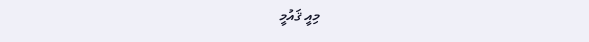މިއީ ޤައުމީ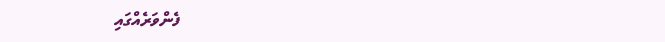ފެންވަރެއްގައި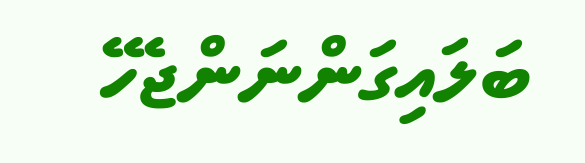ބަލައިގަންނަންޖެހޭ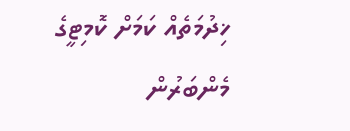ޚިދުމަތެއް ކަމަށް ކޮމިޓީގެ މެންބަރުން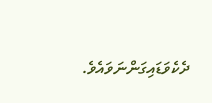ދެކެވަޑައިގަންނަވައެވެ.